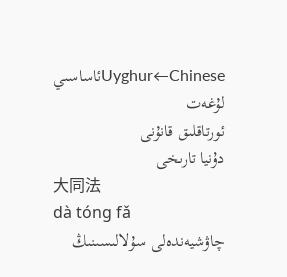Uyghur←Chineseئاساسىي لۇغەت
ئورتاقلىق قانۇنى
دۇنيا تارىخى
大同法
dà tóng fǎ
چاۋشيەندەلى سۇلالىسىنىڭ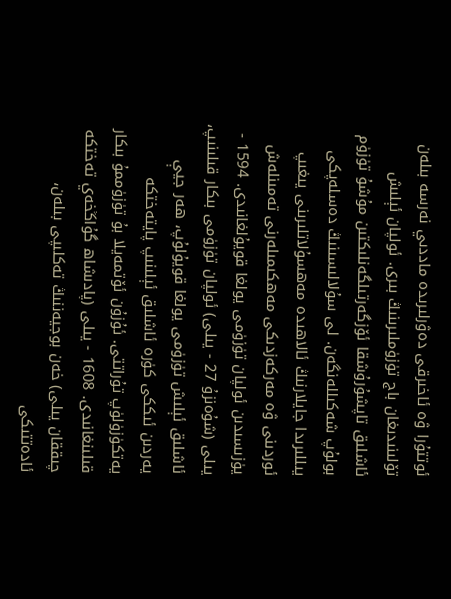ئوتتۇرا ۋە ئاخىرقى دەۋرلىرىدە ماددىي نەرسە بىلەن تۆلىنىدىغان باج تۈزۈملىرىنىڭ بىرى. ئولپان ئېلىش ئاشلىق تاپشۇرۇشقا ئۆزگەرتىلگەنلىكتىن مۇشۇ تۈزۈم بولۇپ شەكىللەنگەن. لى سۇلالىسىنىڭ دەسلەپكى يىللىرىدا جايلارنىڭ ئالاھىدە مەھسۇلاتلىرىنى يىغىپ ئوردىنى ۋە مەركەزدىكى مەھكىمىلەرنى تەمىنلەش يۈزىسىدىن ئولپان تۈزۈمى يولغا قويۇلغانىدى. 1594 - يىلى (شۇەنزۇ 27 - يىلى) ئولپان تۈزۈمى بىكار قىلىنىپ، ئاشلىق ئېلىش تۈزۈمى يولغا قويۇلۇپ، ھەر جيې يەردىن ئىككى كۈرە ئاشلىق ئېلىنىپ پايتەختكە يەتكۈزۈلۈپ تۇراتتى. ئۇزۇن ئۆتمەيلا بۇ تۈزۈممۇ بىكار قىلىنغانىدى. 1608 - يىلى (پادىشاھ گۇاڭخەي تەختكە چىققان يىلى) خەن بوجيەننىڭ تەكلىپى بىلەن، ئادەتتىكى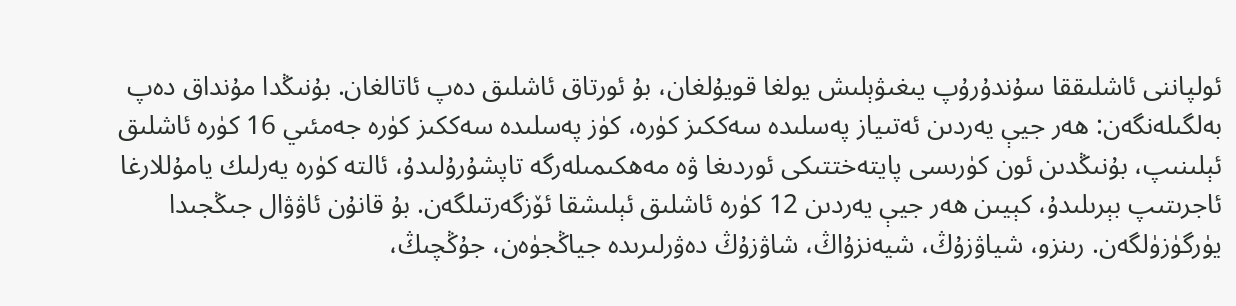ئولپاننى ئاشلىققا سۇندۇرۇپ يىغىۋېلىش يولغا قويۇلغان، بۇ ئورتاق ئاشلىق دەپ ئاتالغان. بۇنىڭدا مۇنداق دەپ بەلگىلەنگەن: ھەر جيې يەردىن ئەتىياز پەسلىدە سەككىز كۈرە، كۈز پەسلىدە سەككىز كۈرە جەمئىي 16 كۈرە ئاشلىق ئېلىنىپ، بۇنىڭدىن ئون كۈرىسى پايتەختتىكى ئوردىغا ۋە مەھكىمىلەرگە تاپشۇرۇلىدۇ، ئالتە كۈرە يەرلىك يامۇللارغا ئاجرىتىپ بېرىلىدۇ، كېيىن ھەر جيې يەردىن 12 كۈرە ئاشلىق ئېلىشقا ئۆزگەرتىلگەن. بۇ قانۇن ئاۋۋال جىڭجىدا يۈرگۈزۈلگەن. رىنزو، شياۋزۇڭ، شيەنزۇاڭ، شاۋزۇڭ دەۋرلىرىدە جياڭجۈەن، جۇڭچىڭ،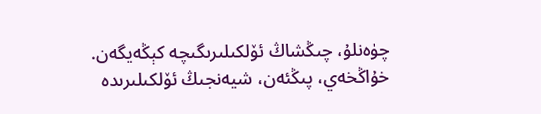چۈەنلۇ، چىڭشاڭ ئۆلكىلىرىگىچە كېڭەيگەن. خۇاڭخەي، پىڭئەن، شيەنجىڭ ئۆلكىلىرىدە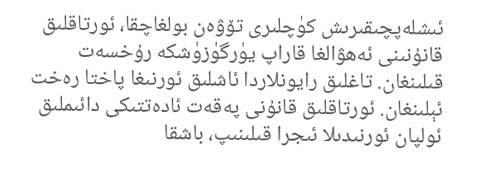ئىشلەپچىقىرىش كۈچلىرى تۆۋەن بولغاچقا، ئورتاقلىق قانۇنىنى ئەھۋالغا قاراپ يۈرگۈزۈشكە رۇخسەت قىلىنغان. تاغلىق رايونلاردا ئاشلىق ئورنىغا پاختا رەخت ئېلىنغان. ئورتاقلىق قانۇنى پەقەت ئادەتتىكى دائىملىق ئولپان ئورنىدىلا ئىجرا قىلىنىپ، باشقا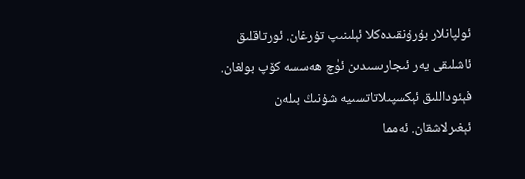ئولپانلار بۇرۇنقىدەكلا ئېلىنىپ تۇرغان. ئورتاقلىق ئاشلىقى يەر ئىجارىسىدىن ئۈچ ھەسسە كۆپ بولغان. فېئوداللىق ئېكسپىلاتاتسىيە شۇنىڭ بىلەن ئېغىرلاشقان. ئەمما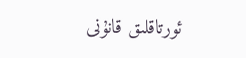ئورتاقلىق قانۇنى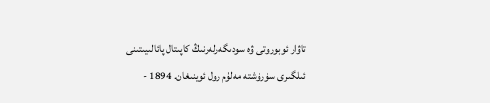تاۋار ئوبوروتى ۋە سودىگەرلەرنىڭ كاپىتال پائالىيىتىنى ئىلگىرى سۈرۈشتە مەلۇم رول ئوينىغان. 1894 -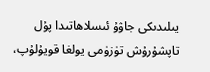يىلىدىكى جاۋۇ ئىسلاھاتىدا پۇل تاپشۇرۇش تۈزۈمى يولغا قويۇلۇپ،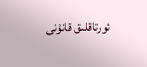ئورتاقلىق قانۇنى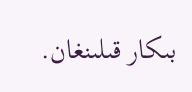بىكار قىلىنغان.